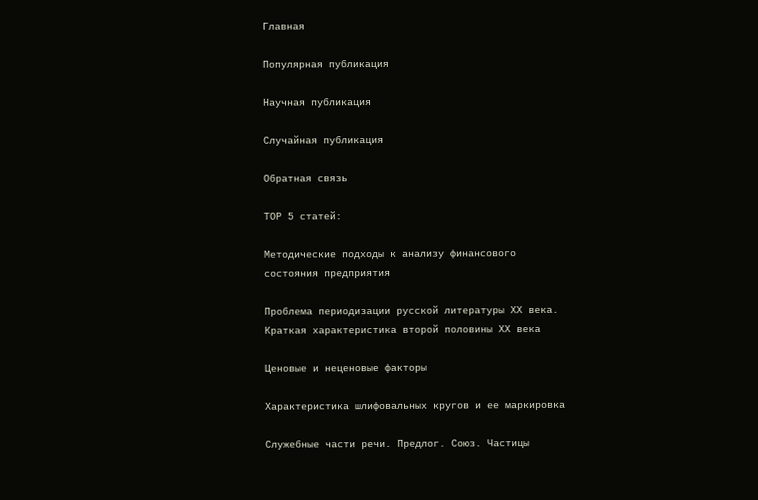Главная

Популярная публикация

Научная публикация

Случайная публикация

Обратная связь

ТОР 5 статей:

Методические подходы к анализу финансового состояния предприятия

Проблема периодизации русской литературы ХХ века. Краткая характеристика второй половины ХХ века

Ценовые и неценовые факторы

Характеристика шлифовальных кругов и ее маркировка

Служебные части речи. Предлог. Союз. Частицы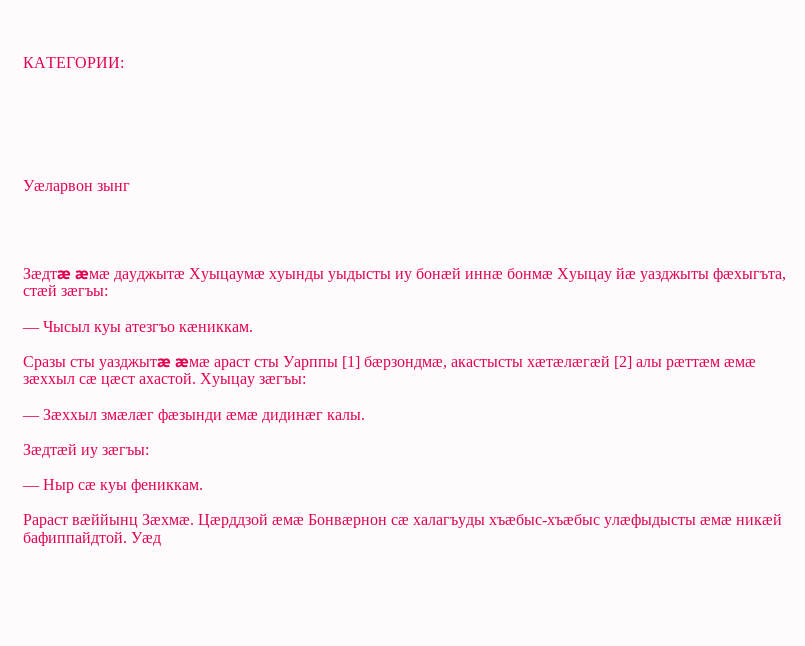КАТЕГОРИИ:






Уæларвон зынг




Зæдтæ æмæ дауджытæ Хуыцаумæ хуынды уыдысты иу бонæй иннæ бонмæ Хуыцау йæ уазджыты фæхыгъта, стæй зæгъы:

— Чысыл куы атезгъо кæниккам.

Сразы сты уазджытæ æмæ араст сты Уарппы [1] бæрзондмæ, акастысты хæтæлæгæй [2] алы рæттæм æмæ зæххыл сæ цæст ахастой. Хуыцау зæгъы:

— Зæххыл змæлæг фæзынди æмæ дидинæг калы.

Зæдтæй иу зæгъы:

— Ныр сæ куы фениккам.

Рараст вæййынц Зæхмæ. Цæрддзой æмæ Бонвæрнон сæ халагъуды хъæбыс-хъæбыс улæфыдысты æмæ никæй бафиппайдтой. Уæд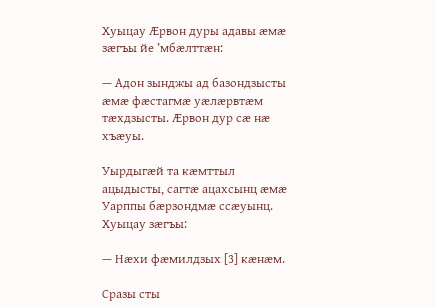Хуыцау Æрвон дуры адавы æмæ зæгъы йе ’мбæлттæн:

— Адон зынджы ад базондзысты æмæ фæстагмæ уæлæрвтæм тæхдзысты. Æрвон дур сæ нæ хъæуы.

Уырдыгæй та кæмттыл ацыдысты, сагтæ ацахсынц æмæ Уарппы бæрзондмæ ссæуынц. Хуыцау зæгъы:

— Нæхи фæмилдзых [3] кæнæм.

Сразы сты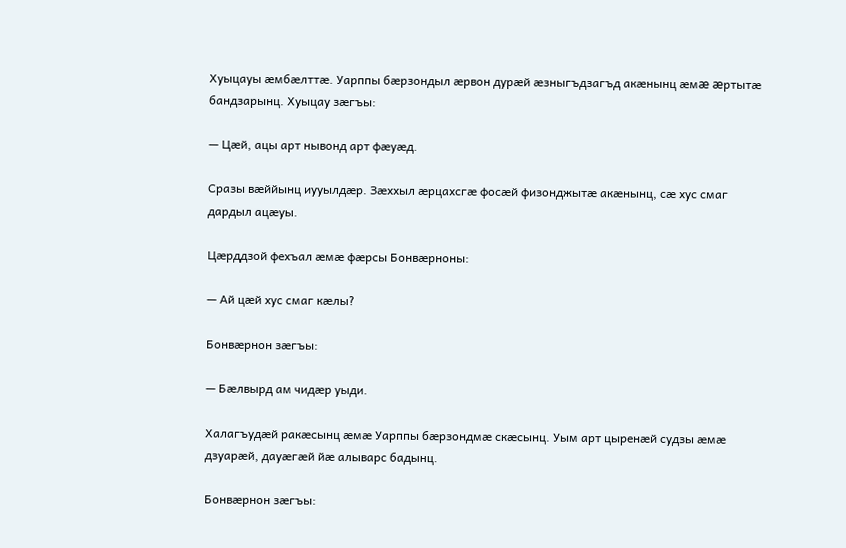Хуыцауы æмбæлттæ. Уарппы бæрзондыл æрвон дурæй æзныгъдзагъд акæнынц æмæ æртытæ бандзарынц. Хуыцау зæгъы:

— Цæй, ацы арт нывонд арт фæуæд.

Сразы вæййынц иууылдæр. Зæххыл æрцахсгæ фосæй физонджытæ акæнынц, сæ хус смаг дардыл ацæуы.

Цæрддзой фехъал æмæ фæрсы Бонвæрноны:

— Ай цæй хус смаг кæлы?

Бонвæрнон зæгъы:

— Бæлвырд ам чидæр уыди.

Халагъудæй ракæсынц æмæ Уарппы бæрзондмæ скæсынц. Уым арт цыренæй судзы æмæ дзуарæй, дауæгæй йæ алыварс бадынц.

Бонвæрнон зæгъы: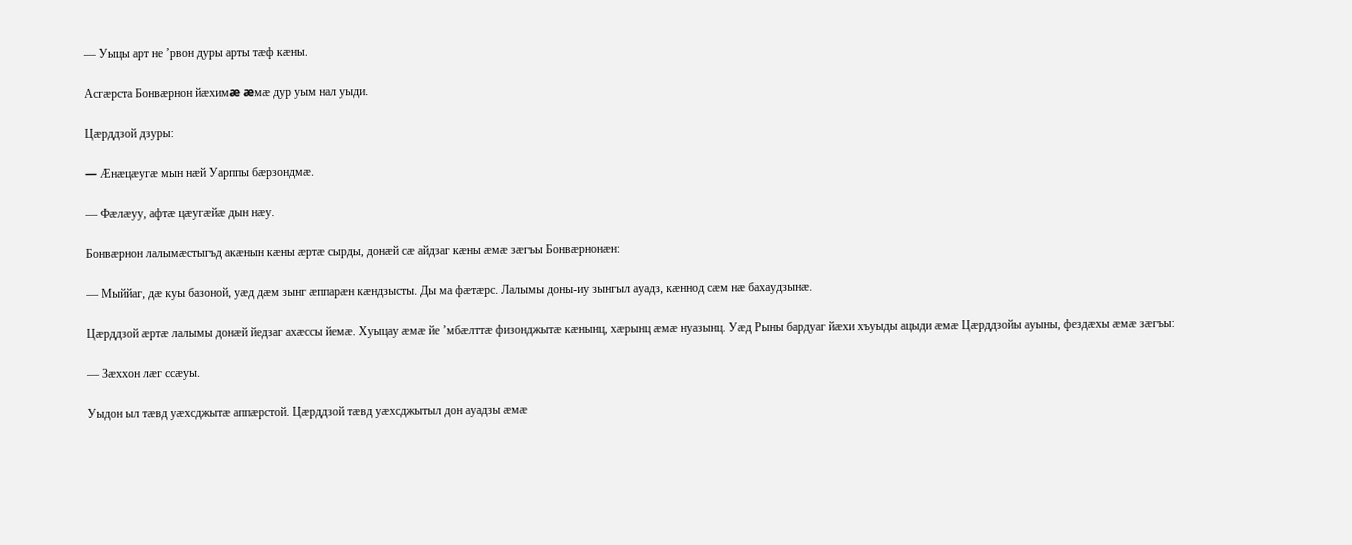— Уыцы арт не ’рвон дуры арты тæф кæны.

Асгæрста Бонвæрнон йæхимæ æмæ дур уым нал уыди.

Цæрддзой дзуры:

— Æнæцæугæ мын нæй Уарппы бæрзондмæ.

— Фæлæуу, афтæ цæугæйæ дын нæу.

Бонвæрнон лалымæстыгъд акæнын кæны æртæ сырды, донæй сæ айдзаг кæны æмæ зæгъы Бонвæрнонæн:

— Мыййаг, дæ куы базоной, уæд дæм зынг æппарæн кæндзысты. Ды ма фæтæрс. Лалымы доны-иу зынгыл ауадз, кæннод сæм нæ бахаудзынæ.

Цæрддзой æртæ лалымы донæй йедзаг ахæссы йемæ. Хуыцау æмæ йе ’мбæлттæ физонджытæ кæнынц, хæрынц æмæ нуазынц. Уæд Рыны бардуаг йæхи хъуыды ацыди æмæ Цæрддзойы ауыны, фездæхы æмæ зæгъы:

— Зæххон лæг ссæуы.

Уыдон ыл тæвд уæхсджытæ аппæрстой. Цæрддзой тæвд уæхсджытыл дон ауадзы æмæ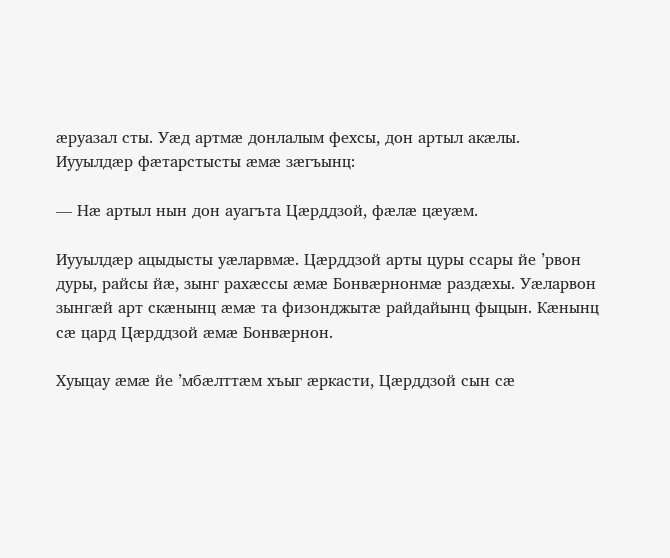æруазал сты. Уæд артмæ донлалым фехсы, дон артыл акæлы. Иууылдæр фæтарстысты æмæ зæгъынц:

— Нæ артыл нын дон ауагъта Цæрддзой, фæлæ цæуæм.

Иууылдæр ацыдысты уæларвмæ. Цæрддзой арты цуры ссары йе ’рвон дуры, райсы йæ, зынг рахæссы æмæ Бонвæрнонмæ раздæхы. Уæларвон зынгæй арт скæнынц æмæ та физонджытæ райдайынц фыцын. Кæнынц сæ цард Цæрддзой æмæ Бонвæрнон.

Хуыцау æмæ йе ’мбæлттæм хъыг æркасти, Цæрддзой сын сæ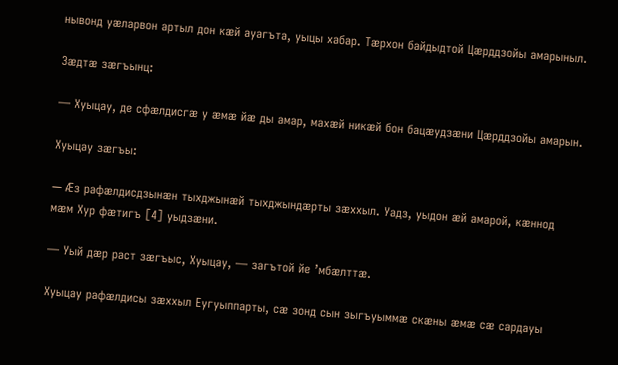нывонд уæларвон артыл дон кæй ауагъта, уыцы хабар. Тæрхон байдыдтой Цæрддзойы амарыныл.

Зæдтæ зæгъынц:

— Хуыцау, де сфæлдисгæ у æмæ йæ ды амар, махæй никæй бон бацæудзæни Цæрддзойы амарын.

Хуыцау зæгъы:

— Æз рафæлдисдзынæн тыхджынæй тыхджындæрты зæххыл. Уадз, уыдон æй амарой, кæннод мæм Хур фæтигъ [4] уыдзæни.

— Уый дæр раст зæгъыс, Хуыцау, — загътой йе ’мбæлттæ.

Хуыцау рафæлдисы зæххыл Еугуыппарты, сæ зонд сын зыгъуыммæ скæны æмæ сæ сардауы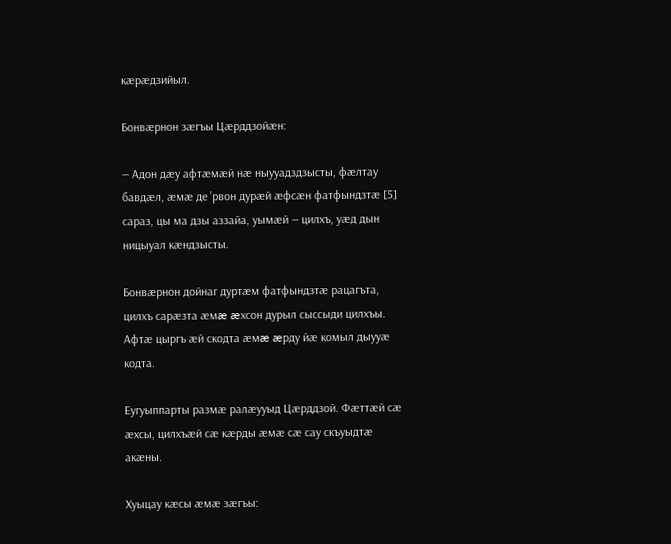кæрæдзийыл.

Бонвæрнон зæгъы Цæрддзойæн:

— Адон дæу афтæмæй нæ ныууадздзысты, фæлтау бавдæл, æмæ де ’рвон дурæй æфсæн фатфындзтæ [5] сараз, цы ма дзы аззайа, уымæй — цилхъ, уæд дын ницыуал кæндзысты.

Бонвæрнон дойнаг дуртæм фатфындзтæ рацагъта, цилхъ сарæзта æмæ æхсон дурыл сыссыди цилхъы. Афтæ цыргъ æй скодта æмæ æрду йæ комыл дыууæ кодта.

Еугуыппарты размæ ралæууыд Цæрддзой. Фæттæй сæ æхсы, цилхъæй сæ кæрды æмæ сæ сау скъуыдтæ акæны.

Хуыцау кæсы æмæ зæгъы: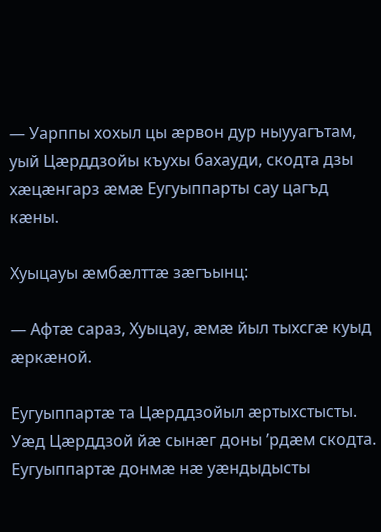— Уарппы хохыл цы æрвон дур ныууагътам, уый Цæрддзойы къухы бахауди, скодта дзы хæцæнгарз æмæ Еугуыппарты сау цагъд кæны.

Хуыцауы æмбæлттæ зæгъынц:

— Афтæ сараз, Хуыцау, æмæ йыл тыхсгæ куыд æркæной.

Еугуыппартæ та Цæрддзойыл æртыхстысты. Уæд Цæрддзой йæ сынæг доны ’рдæм скодта. Еугуыппартæ донмæ нæ уæндыдысты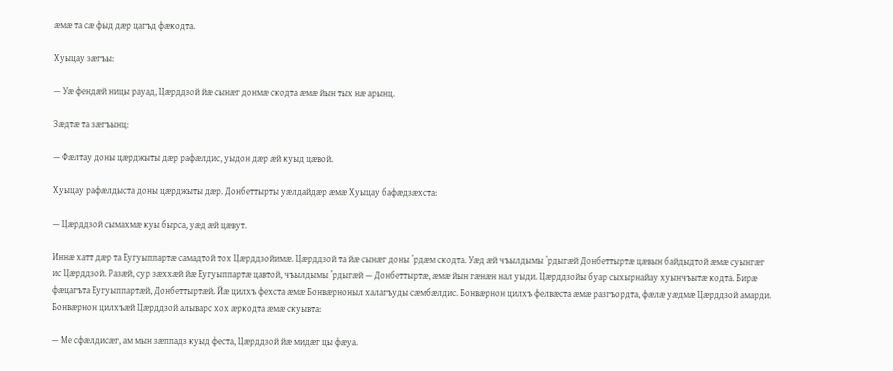æмæ та сæ фыд дæр цагъд фæкодта.

Хуыцау зæгъы:

— Уæ фендæй ницы рауад, Цæрддзой йæ сынæг донмæ скодта æмæ йын тых нæ арынц.

Зæдтæ та зæгъынц:

— Фæлтау доны цæрджыты дæр рафæлдис, уыдон дæр æй куыд цæвой.

Хуыцау рафæлдыста доны цæрджыты дæр. Донбеттырты уæлдайдæр æмæ Хуыцау бафæдзæхста:

— Цæрддзой сымахмæ куы бырса, уæд æй цæвут.

Иннæ хатт дæр та Еугуыппартæ самадтой тох Цæрддзойимæ. Цæрддзой та йæ сынæг доны ’рдæм скодта. Уæд æй чъылдымы ’рдыгæй Донбеттыртæ цæвын байдыдтой æмæ суынгæг ис Цæрддзой. Разæй, сур зæххæй йæ Еугуыппартæ цавтой, чъылдымы ’рдыгæй — Донбеттыртæ, æмæ йын гæнæн нал уыди. Цæрддзойы буар сыхырнайау хуынчъытæ кодта. Бирæ фæцагъта Еугуыппартæй, Донбеттыртæй. Йæ цилхъ фехста æмæ Бонвæрноныл халагъуды сæмбæлдис. Бонвæрнон цилхъ фелвæста æмæ разгъордта, фæлæ уæдмæ Цæрддзой амарди. Бонвæрнон цилхъæй Цæрддзой алыварс хох æркодта æмæ скуывта:

— Ме сфæлдисæг, ам мын зæппадз куыд феста, Цæрддзой йæ мидæг цы фæуа.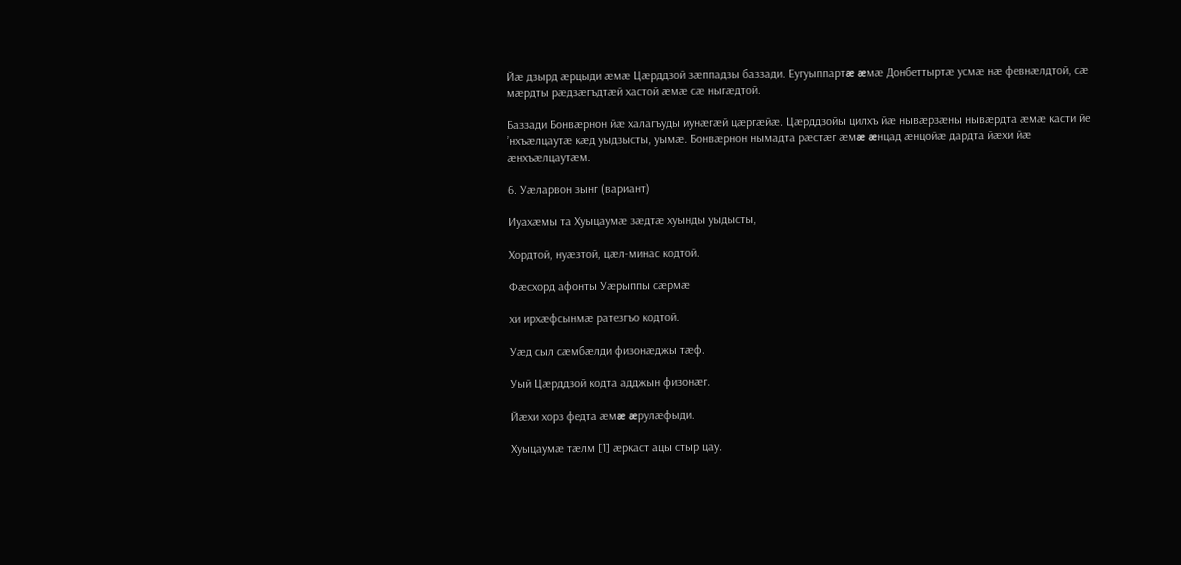Йæ дзырд æрцыди æмæ Цæрддзой зæппадзы баззади. Еугуыппартæ æмæ Донбеттыртæ усмæ нæ февнæлдтой, сæ мæрдты рæдзæгъдтæй хастой æмæ сæ ныгæдтой.

Баззади Бонвæрнон йæ халагъуды иунæгæй цæргæйæ. Цæрддзойы цилхъ йæ нывæрзæны нывæрдта æмæ касти йе ’нхъæлцаутæ кæд уыдзысты, уымæ. Бонвæрнон нымадта рæстæг æмæ æнцад æнцойæ дардта йæхи йæ æнхъæлцаутæм.

6. Уæларвон зынг (вариант)

Иуахæмы та Хуыцаумæ зæдтæ хуынды уыдысты,

Хордтой, нуæзтой, цæл-минас кодтой.

Фæсхорд афонты Уæрыппы сæрмæ

хи ирхæфсынмæ ратезгъо кодтой.

Уæд сыл сæмбæлди физонæджы тæф.

Уый Цæрддзой кодта адджын физонæг.

Йæхи хорз федта æмæ æрулæфыди.

Хуыцаумæ тæлм [1] æркаст ацы стыр цау.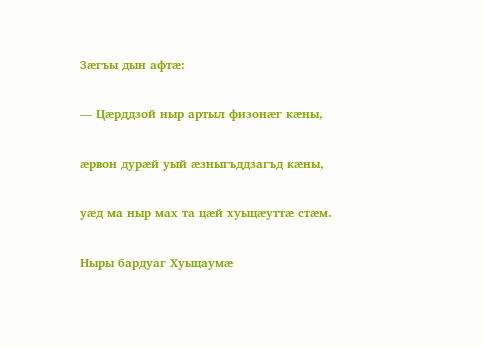Зæгъы дын афтæ:

— Цæрддзой ныр артыл физонæг кæны,

æрвон дурæй уый æзныгъддзагъд кæны,

уæд ма ныр мах та цæй хуыцæуттæ стæм.

Ныры бардуаг Хуыцаумæ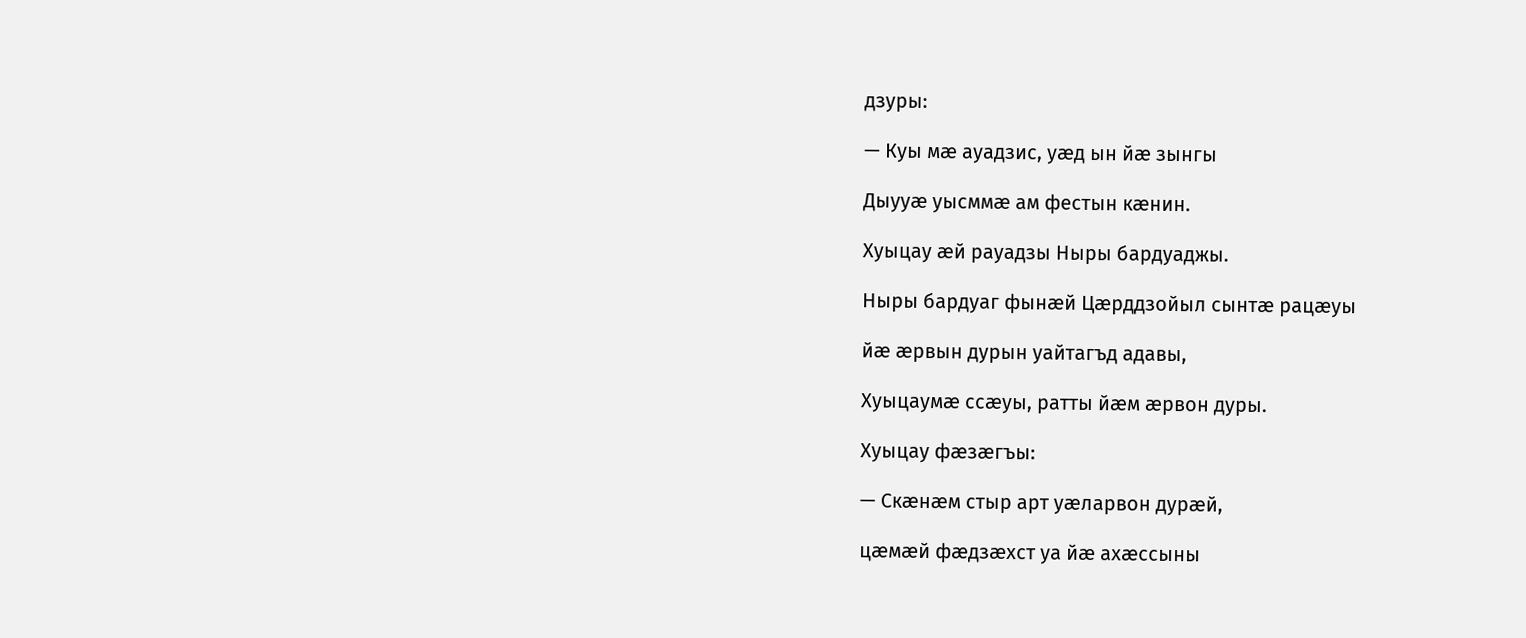дзуры:

— Куы мæ ауадзис, уæд ын йæ зынгы

Дыууæ уысммæ ам фестын кæнин.

Хуыцау æй рауадзы Ныры бардуаджы.

Ныры бардуаг фынæй Цæрддзойыл сынтæ рацæуы

йæ æрвын дурын уайтагъд адавы,

Хуыцаумæ ссæуы, ратты йæм æрвон дуры.

Хуыцау фæзæгъы:

— Скæнæм стыр арт уæларвон дурæй,

цæмæй фæдзæхст уа йæ ахæссыны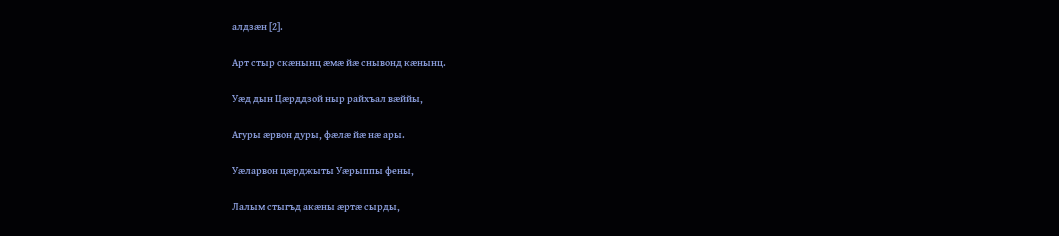алдзæн [2].

Арт стыр скæнынц æмæ йæ снывонд кæнынц.

Уæд дын Цæрддзой ныр райхъал вæййы,

Агуры æрвон дуры, фæлæ йæ нæ ары.

Уæларвон цæрджыты Уæрыппы фены,

Лалым стыгъд акæны æртæ сырды,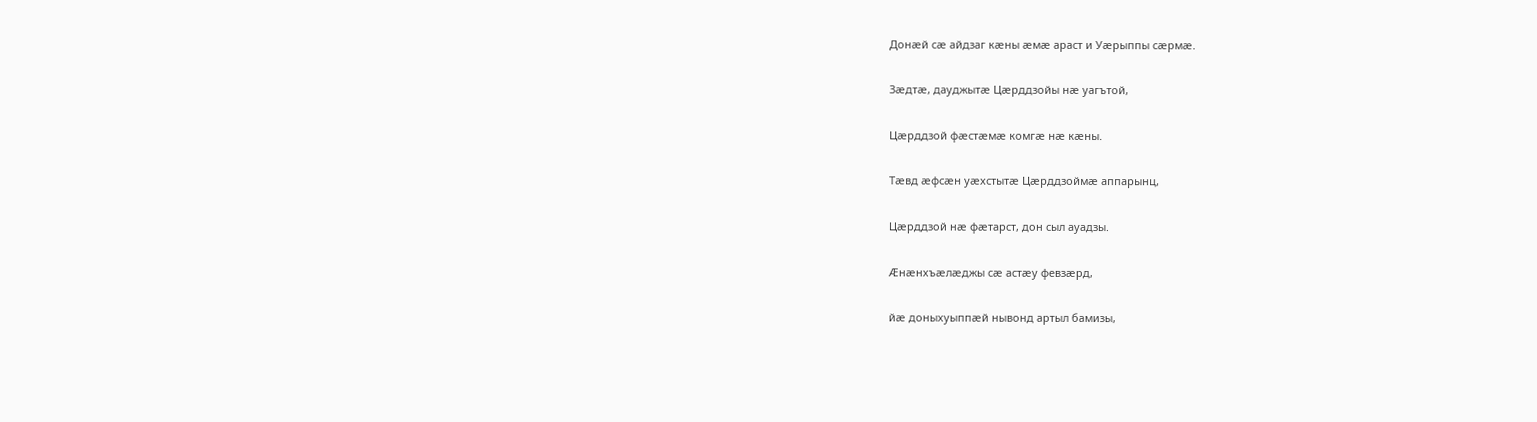Донæй сæ айдзаг кæны æмæ араст и Уæрыппы сæрмæ.

Зæдтæ, дауджытæ Цæрддзойы нæ уагътой,

Цæрддзой фæстæмæ комгæ нæ кæны.

Тæвд æфсæн уæхстытæ Цæрддзоймæ аппарынц,

Цæрддзой нæ фæтарст, дон сыл ауадзы.

Æнæнхъæлæджы сæ астæу февзæрд,

йæ доныхуыппæй нывонд артыл бамизы,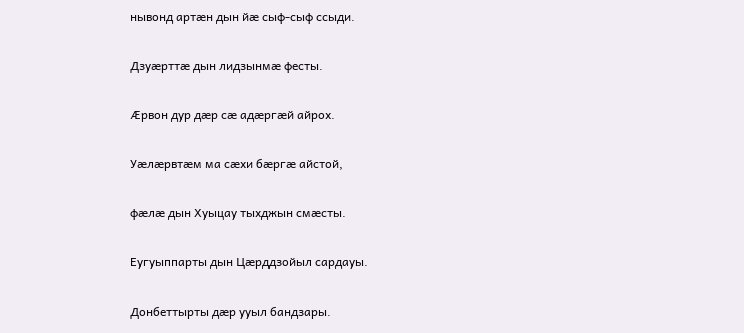нывонд артæн дын йæ сыф-сыф ссыди.

Дзуæрттæ дын лидзынмæ фесты.

Æрвон дур дæр сæ адæргæй айрох.

Уæлæрвтæм ма сæхи бæргæ айстой,

фæлæ дын Хуыцау тыхджын смæсты.

Еугуыппарты дын Цæрддзойыл сардауы.

Донбеттырты дæр ууыл бандзары.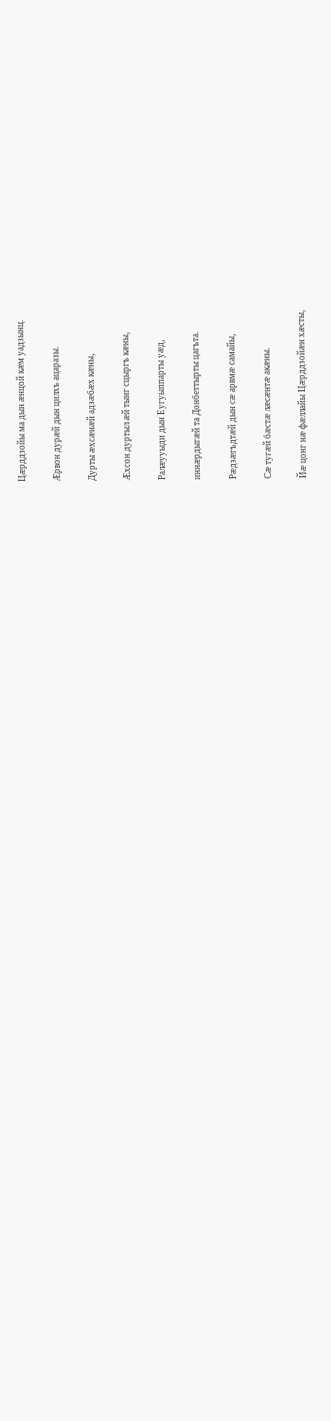Цæрддзойы ма дын æнцой кæм уадзынц.

Æрвон дурæй дын цилхъ ацаразы.

Дурты æхсæнæй адзæбæх кæны,

Æхсон дуртыл æй тынг сцыргъ кæны,

Ралæууыди дын Еугуыппарты уæд,

иннæрдыгæй та Донбеттырты цагъта.

Рæдзæгъдтæй дын сæ арвмæ самайы,

Сæ тугæй бæстæ лæсæнтæ акæны.

Йæ цонг нæ фæллайы Цæрддзойæн хæсты,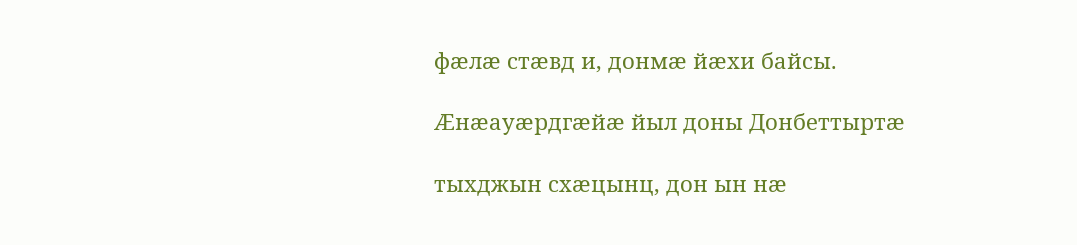фæлæ стæвд и, донмæ йæхи байсы.

Æнæауæрдгæйæ йыл доны Донбеттыртæ

тыхджын схæцынц, дон ын нæ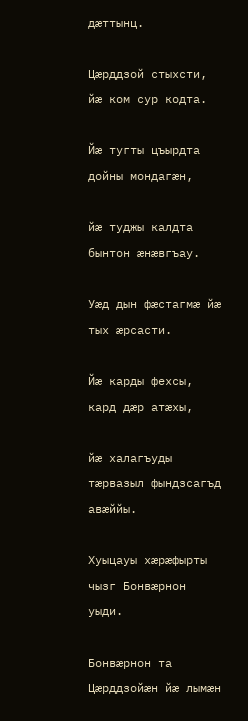дæттынц.

Цæрддзой стыхсти, йæ ком сур кодта.

Йæ тугты цъырдта дойны мондагæн,

йæ туджы калдта бынтон æнæвгъау.

Уæд дын фæстагмæ йæ тых æрсасти.

Йæ карды фехсы, кард дæр атæхы,

йæ халагъуды тæрвазыл фындзсагъд авæййы.

Хуыцауы хæрæфырты чызг Бонвæрнон уыди.

Бонвæрнон та Цæрддзойæн йæ лымæн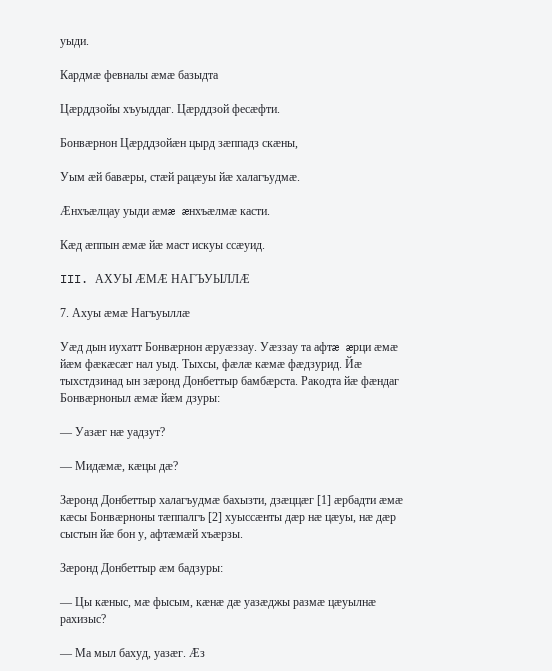уыди.

Кардмæ февналы æмæ базыдта

Цæрддзойы хъуыддаг. Цæрддзой фесæфти.

Бонвæрнон Цæрддзойæн цырд зæппадз скæны,

Уым æй бавæры, стæй рацæуы йæ халагъудмæ.

Æнхъæлцау уыди æмæ æнхъæлмæ касти.

Кæд æппын æмæ йæ маст искуы ссæуид.

III. АХУЫ ÆМÆ НАГЪУЫЛЛÆ

7. Ахуы æмæ Нагъуыллæ

Уæд дын иухатт Бонвæрнон æруæззау. Уæззау та афтæ æрци æмæ йæм фæкæсæг нал уыд. Тыхсы, фæлæ кæмæ фæдзурид. Йæ тыхстдзинад ын зæронд Донбеттыр бамбæрста. Ракодта йæ фæндаг Бонвæрноныл æмæ йæм дзуры:

— Уазæг нæ уадзут?

— Мидæмæ, кæцы дæ?

Зæронд Донбеттыр халагъудмæ бахызти, дзæццæг [1] æрбадти æмæ кæсы Бонвæрноны тæппалгъ [2] хуыссæнты дæр нæ цæуы, нæ дæр сыстын йæ бон у, афтæмæй хъæрзы.

Зæронд Донбеттыр æм бадзуры:

— Цы кæныс, мæ фысым, кæнæ дæ уазæджы размæ цæуылнæ рахизыс?

— Ма мыл бахуд, уазæг. Æз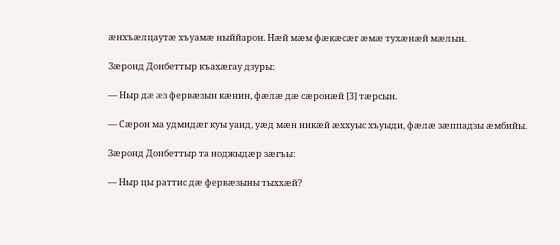æнхъæлцаутæ хъуамæ ныййарон. Нæй мæм фæкæсæг æмæ тухæнæй мæлын.

Зæронд Донбеттыр къахæгау дзуры:

— Ныр дæ æз фервæзын кæнин, фæлæ дæ сæронæй [3] тæрсын.

— Сæрон ма удмидæг куы уаид, уæд мæн никæй æххуыс хъуыди, фæлæ зæппадзы æмбийы.

Зæронд Донбеттыр та ноджыдæр зæгъы:

— Ныр цы раттис дæ фервæзыны тыххæй?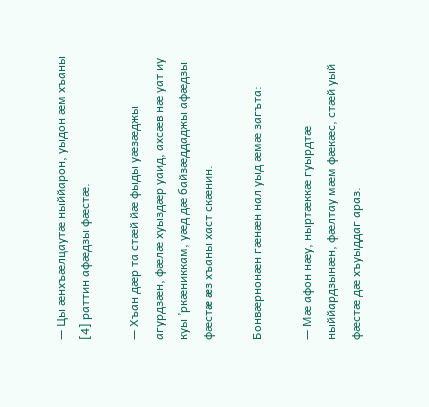— Цы æнхъæлцаутæ ныййарон, уыдон æм хъаны [4] раттин афæдзы фæстæ.

— Хъан дæр та стæй йæ фыды уæзæджы агурдзæн, фæлæ хуыздæр уаид, ахсæв нæ уат иу куы ’ркæниккам, уæд дæ байзæддаджы афæдзы фæстæ æз хъаны хаст скæнин.

Бонвæрнонæн гæнæн нал уыд æмæ загъта:

— Мæ афон нæу, ныртæккæ гуырдтæ ныййардзынæн, фæлтау мæм фæкæс, стæй уый фæстæ дæ хъуыддаг араз.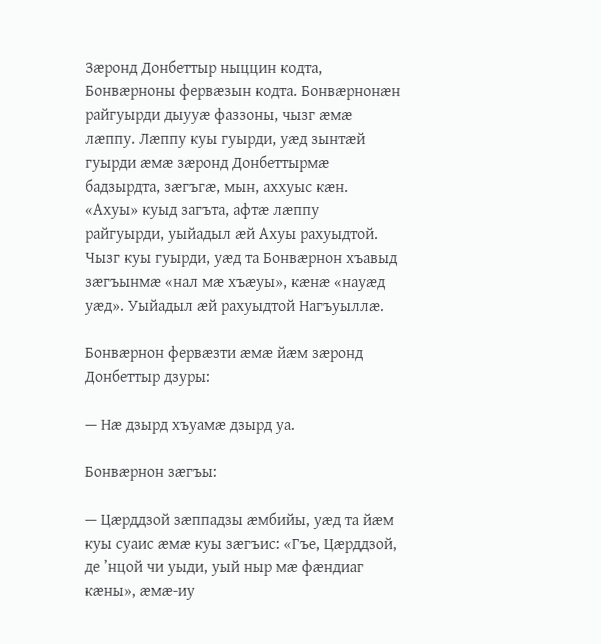Зæронд Донбеттыр ныццин кодта, Бонвæрноны фервæзын кодта. Бонвæрнонæн райгуырди дыууæ фаззоны, чызг æмæ лæппу. Лæппу куы гуырди, уæд зынтæй гуырди æмæ зæронд Донбеттырмæ бадзырдта, зæгъгæ, мын, аххуыс кæн. «Ахуы» куыд загъта, афтæ лæппу райгуырди, уыйадыл æй Ахуы рахуыдтой. Чызг куы гуырди, уæд та Бонвæрнон хъавыд зæгъынмæ «нал мæ хъæуы», кæнæ «науæд уæд». Уыйадыл æй рахуыдтой Нагъуыллæ.

Бонвæрнон фервæзти æмæ йæм зæронд Донбеттыр дзуры:

— Нæ дзырд хъуамæ дзырд уа.

Бонвæрнон зæгъы:

— Цæрддзой зæппадзы æмбийы, уæд та йæм куы суаис æмæ куы зæгъис: «Гъе, Цæрддзой, де ’нцой чи уыди, уый ныр мæ фæндиаг кæны», æмæ-иу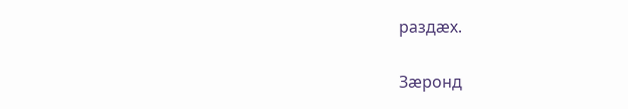раздæх.

Зæронд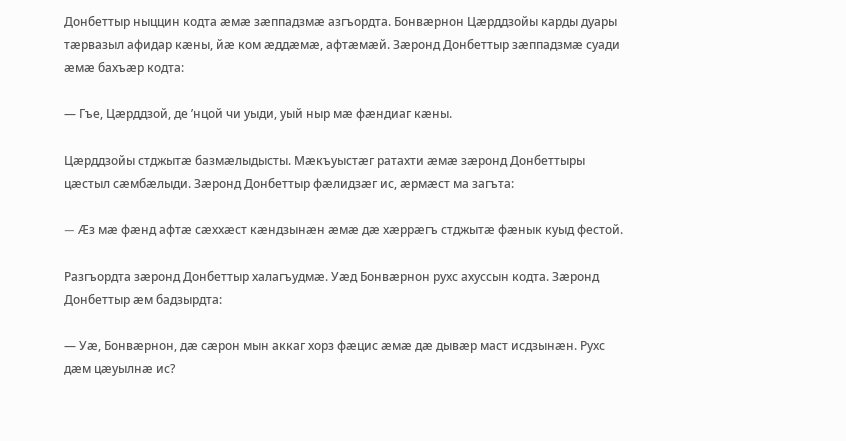Донбеттыр ныццин кодта æмæ зæппадзмæ азгъордта. Бонвæрнон Цæрддзойы карды дуары тæрвазыл афидар кæны, йæ ком æддæмæ, афтæмæй. Зæронд Донбеттыр зæппадзмæ суади æмæ бахъæр кодта:

— Гъе, Цæрддзой, де ’нцой чи уыди, уый ныр мæ фæндиаг кæны.

Цæрддзойы стджытæ базмæлыдысты. Мæкъуыстæг ратахти æмæ зæронд Донбеттыры цæстыл сæмбæлыди. Зæронд Донбеттыр фæлидзæг ис, æрмæст ма загъта:

— Æз мæ фæнд афтæ сæххæст кæндзынæн æмæ дæ хæррæгъ стджытæ фæнык куыд фестой.

Разгъордта зæронд Донбеттыр халагъудмæ. Уæд Бонвæрнон рухс ахуссын кодта. Зæронд Донбеттыр æм бадзырдта:

— Уæ, Бонвæрнон, дæ сæрон мын аккаг хорз фæцис æмæ дæ дывæр маст исдзынæн. Рухс дæм цæуылнæ ис?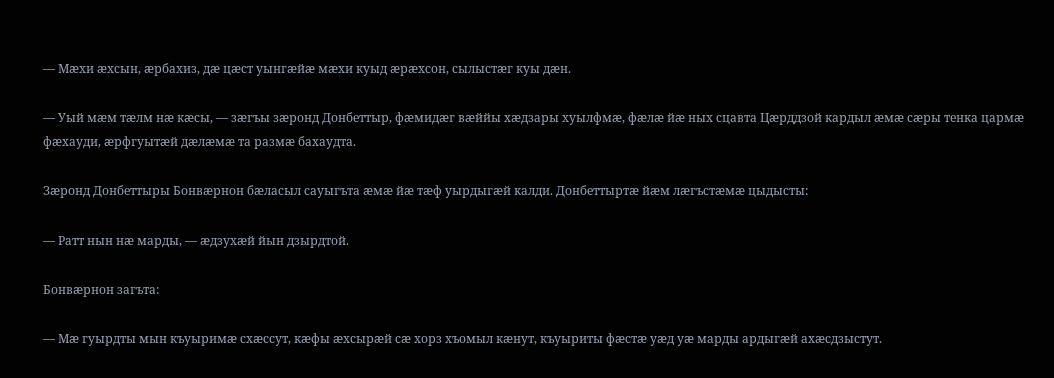— Мæхи æхсын, æрбахиз, дæ цæст уынгæйæ мæхи куыд æрæхсон, сылыстæг куы дæн.

— Уый мæм тæлм нæ кæсы, — зæгъы зæронд Донбеттыр, фæмидæг вæййы хæдзары хуылфмæ, фæлæ йæ ных сцавта Цæрддзой кардыл æмæ сæры тенка цармæ фæхауди, æрфгуытæй дæлæмæ та размæ бахаудта.

Зæронд Донбеттыры Бонвæрнон бæласыл сауыгъта æмæ йæ тæф уырдыгæй калди. Донбеттыртæ йæм лæгъстæмæ цыдысты:

— Ратт нын нæ марды, — æдзухæй йын дзырдтой.

Бонвæрнон загъта:

— Мæ гуырдты мын къуыримæ схæссут, кæфы æхсырæй сæ хорз хъомыл кæнут, къуыриты фæстæ уæд уæ марды ардыгæй ахæсдзыстут.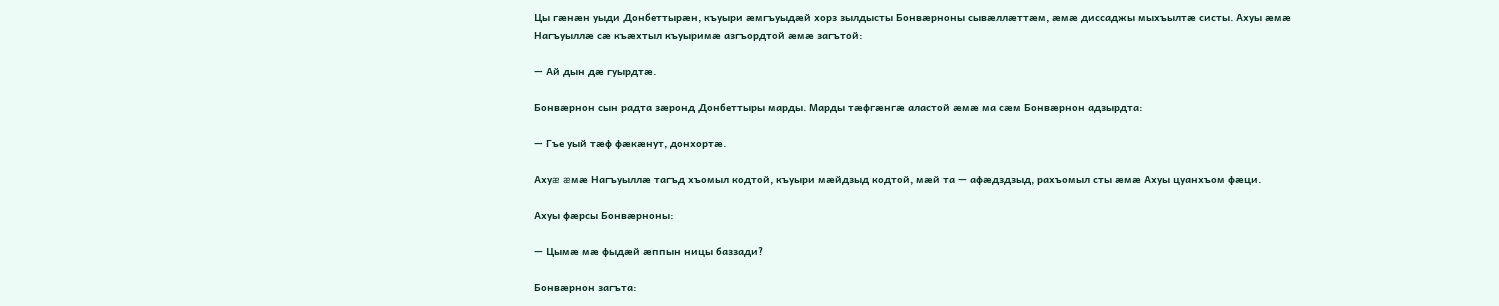Цы гæнæн уыди Донбеттырæн, къуыри æмгъуыдæй хорз зылдысты Бонвæрноны сывæллæттæм, æмæ диссаджы мыхъылтæ систы. Ахуы æмæ Нагъуыллæ сæ къæхтыл къуыримæ азгъордтой æмæ загътой:

— Ай дын дæ гуырдтæ.

Бонвæрнон сын радта зæронд Донбеттыры марды. Марды тæфгæнгæ аластой æмæ ма сæм Бонвæрнон адзырдта:

— Гъе уый тæф фæкæнут, донхортæ.

Ахуæ æмæ Нагъуыллæ тагъд хъомыл кодтой, къуыри мæйдзыд кодтой, мæй та — афæдздзыд, рахъомыл сты æмæ Ахуы цуанхъом фæци.

Ахуы фæрсы Бонвæрноны:

— Цымæ мæ фыдæй æппын ницы баззади?

Бонвæрнон загъта: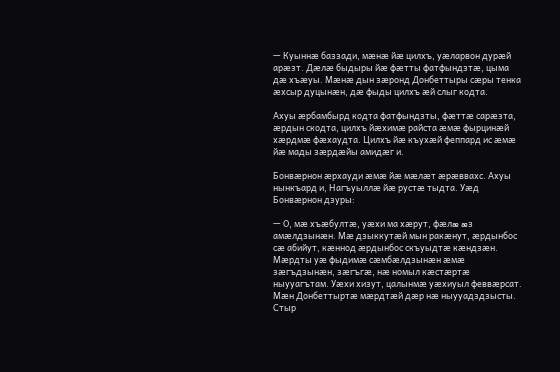— Куыннæ баззади, мæнæ йæ цилхъ, уæларвон дурæй арæзт. Дæлæ быдыры йæ фæтты фатфындзтæ, цыма дæ хъæуы. Мæнæ дын зæронд Донбеттыры сæры тенка æхсыр дуцынæн, дæ фыды цилхъ æй слыг кодта.

Ахуы æрбамбырд кодта фатфындзты, фæттæ сарæзта, æрдын скодта, цилхъ йæхимæ райста æмæ фырцинæй хæрдмæ фæхаудта. Цилхъ йæ къухæй феппард ис æмæ йæ мады зæрдæйы амидæг и.

Бонвæрнон æрхауди æмæ йæ мæлæт æрæввахс. Ахуы нынкъард и, Нагъуыллæ йæ рустæ тыдта. Уæд Бонвæрнон дзуры:

— О, мæ хъæбултæ, уæхи ма хæрут, фæлæ æз амæлдзынæн. Мæ дзыккутæй мын ракæнут, æрдынбос сæ абийут, кæннод æрдынбос скъуыдтæ кæндзæн. Мæрдты уæ фыдимæ сæмбæлдзынæн æмæ зæгъдзынæн, зæгъгæ, нæ номыл кæстæртæ ныууагътам. Уæхи хизут, цалынмæ уæхиуыл феввæрсат. Мæн Донбеттыртæ мæрдтæй дæр нæ ныууадздзысты. Стыр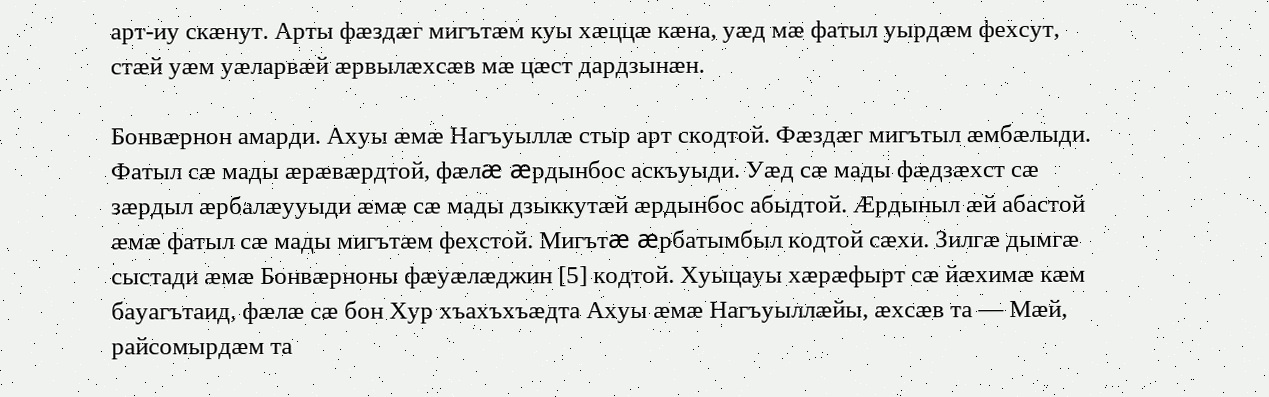арт-иу скæнут. Арты фæздæг мигътæм куы хæццæ кæна, уæд мæ фатыл уырдæм фехсут, стæй уæм уæларвæй æрвылæхсæв мæ цæст дардзынæн.

Бонвæрнон амарди. Ахуы æмæ Нагъуыллæ стыр арт скодтой. Фæздæг мигътыл æмбæлыди. Фатыл сæ мады æрæвæрдтой, фæлæ æрдынбос аскъуыди. Уæд сæ мады фæдзæхст сæ зæрдыл æрбалæууыди æмæ сæ мады дзыккутæй æрдынбос абыдтой. Æрдыныл æй абастой æмæ фатыл сæ мады мигътæм фехстой. Мигътæ æрбатымбыл кодтой сæхи. Зилгæ дымгæ сыстади æмæ Бонвæрноны фæуæлæджин [5] кодтой. Хуыцауы хæрæфырт сæ йæхимæ кæм бауагътаид, фæлæ сæ бон Хур хъахъхъæдта Ахуы æмæ Нагъуыллæйы, æхсæв та — Мæй, райсомырдæм та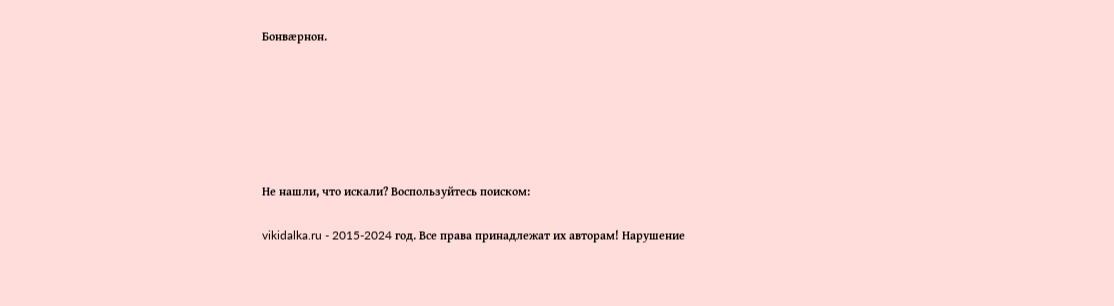Бонвæрнон.






Не нашли, что искали? Воспользуйтесь поиском:

vikidalka.ru - 2015-2024 год. Все права принадлежат их авторам! Нарушение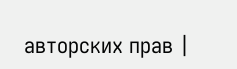авторских прав |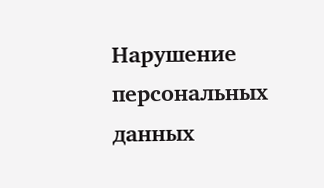Нарушение персональных данных